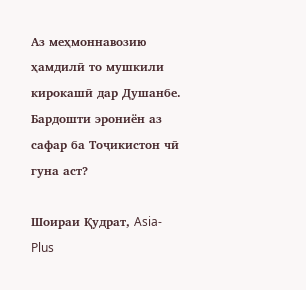Аз меҳмоннавозию ҳамдилӣ то мушкили кирокашӣ дар Душанбе. Бардошти эрониён аз сафар ба Тоҷикистон чӣ гуна аст?

Шоираи Қудрат, Asia-Plus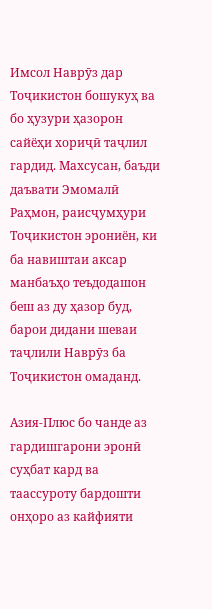Имсол Наврӯз дар Тоҷикистон бошукуҳ ва бо ҳузури ҳазорон сайёҳи хориҷӣ таҷлил гардид. Махсусан, баъди даъвати Эмомалӣ Раҳмон, раисҷумҳури Тоҷикистон эрониён, ки ба навиштаи аксар манбаъҳо теъдодашон беш аз ду ҳазор буд, барои дидани шеваи таҷлили Наврӯз ба Тоҷикистон омаданд.

Азия-Плюс бо чанде аз гардишгарони эронӣ суҳбат кард ва таассуроту бардошти онҳоро аз кайфияти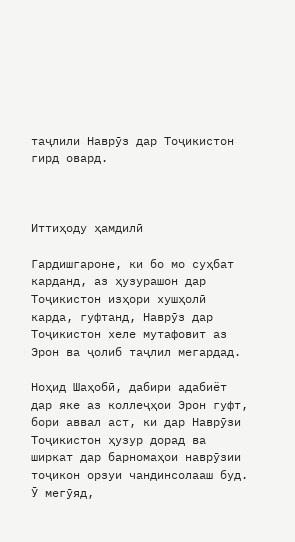таҷлили Наврӯз дар Тоҷикистон гирд овард.



Иттиҳоду ҳамдилӣ

Гардишгароне, ки бо мо суҳбат карданд, аз ҳузурашон дар Тоҷикистон изҳори хушҳолӣ карда, гуфтанд, Наврӯз дар Тоҷикистон хеле мутафовит аз Эрон ва ҷолиб таҷлил мегардад.

Ноҳид Шаҳобӣ, дабири адабиёт дар яке аз коллеҷҳои Эрон гуфт, бори аввал аст, ки дар Наврӯзи Тоҷикистон ҳузур дорад ва ширкат дар барномаҳои наврӯзии тоҷикон орзуи чандинсолааш буд. Ӯ мегӯяд,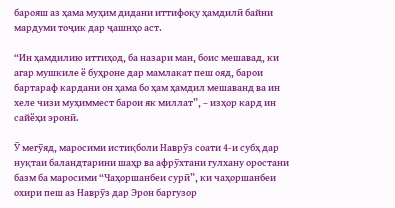барояш аз ҳама муҳим дидани иттифоқу ҳамдилӣ байни мардуми тоҷик дар ҷашнҳо аст.

“Ин ҳамдилию иттиҳод, ба назари ман, боис мешавад, ки агар мушкиле ё буҳроне дар мамлакат пеш ояд, барои бартараф кардани он ҳама бо ҳам ҳамдил мешаванд ва ин хеле чизи муҳиммест барои як миллат”, – изҳор кард ин сайёҳи эронӣ.

Ӯ мегӯяд, маросими истиқболи Наврӯз соати 4-и субҳ дар нуқтаи баландтарини шаҳр ва афрӯхтани гулхану оростани базм ба маросими “Чаҳоршанбеи сурӣ”, ки чаҳоршанбеи охири пеш аз Наврӯз дар Эрон баргузор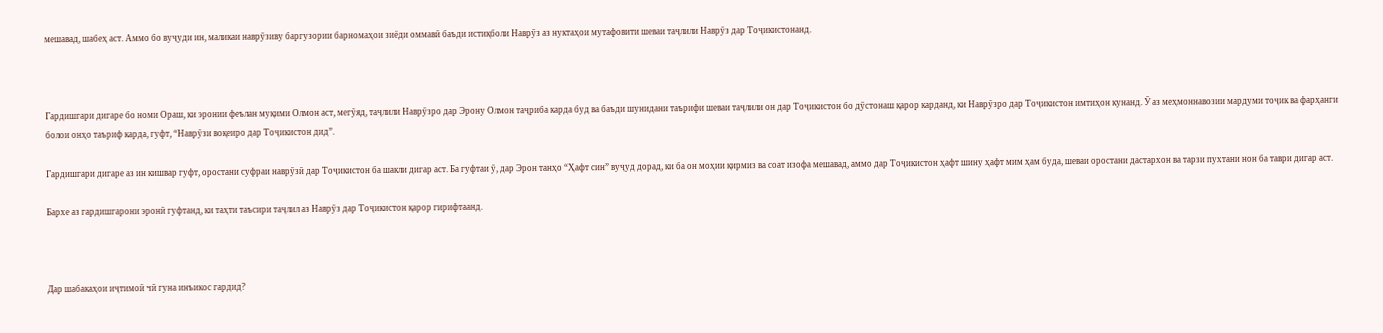мешавад, шабеҳ аст. Аммо бо вуҷуди ин, маликаи наврӯзиву баргузории барномаҳои зиёди оммавӣ баъди истиқболи Наврӯз аз нуктаҳои мутафовити шеваи таҷлили Наврӯз дар Тоҷикистонанд.



Гардишгари дигаре бо номи Ораш, ки эронии феълан муқими Олмон аст, мегӯяд, таҷлили Наврӯзро дар Эрону Олмон таҷриба карда буд ва баъди шунидани таърифи шеваи таҷлили он дар Тоҷикистон бо дӯстонаш қарор карданд, ки Наврӯзро дар Тоҷикистон имтиҳон кунанд. Ӯ аз меҳмоннавозии мардуми тоҷик ва фарҳанги болои онҳо таъриф карда, гуфт, “Наврӯзи воқеиро дар Тоҷикистон дид”.

Гардишгари дигаре аз ин кишвар гуфт, оростани суфраи наврӯзӣ дар Тоҷикистон ба шакли дигар аст. Ба гуфтаи ӯ, дар Эрон танҳо “Ҳафт син” вуҷуд дорад, ки ба он моҳии қирмиз ва соат изофа мешавад, аммо дар Тоҷикистон ҳафт шину ҳафт мим ҳам буда, шеваи оростани дастархон ва тарзи пухтани нон ба таври дигар аст.

Бархе аз гардишгарони эронӣ гуфтанд, ки таҳти таъсири таҷлил аз Наврӯз дар Тоҷикистон қарор гирифтаанд.



Дар шабакаҳои иҷтимоӣ чӣ гуна инъикос гардид?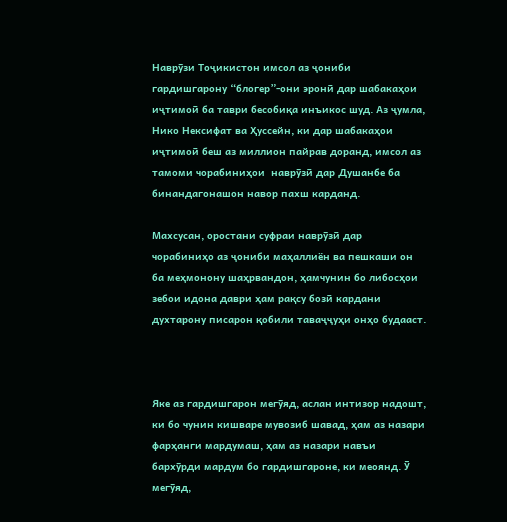Наврӯзи Тоҷикистон имсол аз ҷониби гардишгарону “блогер”-они эронӣ дар шабакаҳои иҷтимоӣ ба таври бесобиқа инъикос шуд. Аз ҷумла, Нико Нексифат ва Ҳуссейн, ки дар шабакаҳои иҷтимоӣ беш аз миллион пайрав доранд, имсол аз тамоми чорабиниҳои  наврӯзӣ дар Душанбе ба бинандагонашон навор пахш карданд.

Махсусан, оростани суфраи наврӯзӣ дар чорабиниҳо аз ҷониби маҳаллиён ва пешкаши он ба меҳмонону шаҳрвандон, ҳамчунин бо либосҳои зебои идона даври ҳам рақсу бозӣ кардани духтарону писарон қобили таваҷҷуҳи онҳо будааст.



Яке аз гардишгарон мегӯяд, аслан интизор надошт, ки бо чунин кишваре мувозиб шавад, ҳам аз назари фарҳанги мардумаш, ҳам аз назари навъи бархӯрди мардум бо гардишгароне, ки меоянд. Ӯ мегӯяд,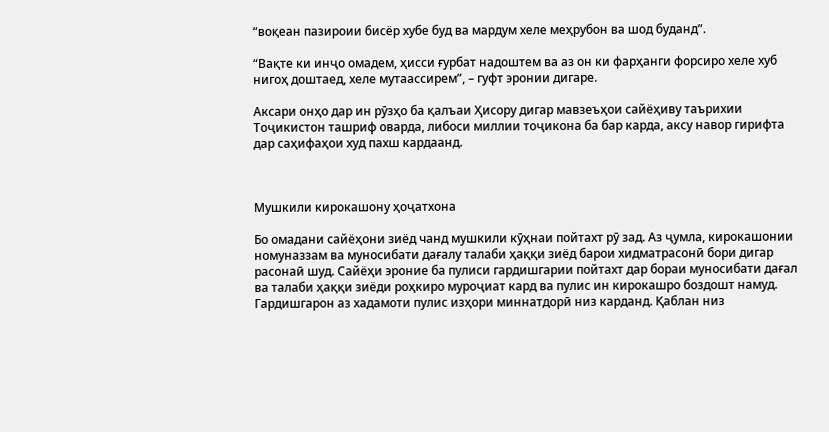“воқеан пазироии бисёр хубе буд ва мардум хеле меҳрубон ва шод буданд”.

“Вақте ки инҷо омадем, ҳисси ғурбат надоштем ва аз он ки фарҳанги форсиро хеле хуб нигоҳ доштаед, хеле мутаассирем”, – гуфт эронии дигаре.

Аксари онҳо дар ин рӯзҳо ба қалъаи Ҳисору дигар мавзеъҳои сайёҳиву таърихии Тоҷикистон ташриф оварда, либоси миллии тоҷикона ба бар карда, аксу навор гирифта дар саҳифаҳои худ пахш кардаанд.



Мушкили кирокашону ҳоҷатхона

Бо омадани сайёҳони зиёд чанд мушкили кӯҳнаи пойтахт рӯ зад. Аз ҷумла, кирокашонии номуназзам ва муносибати дағалу талаби ҳаққи зиёд барои хидматрасонӣ бори дигар расонаӣ шуд. Сайёҳи эроние ба пулиси гардишгарии пойтахт дар бораи муносибати дағал ва талаби ҳаққи зиёди роҳкиро муроҷиат кард ва пулис ин кирокашро боздошт намуд. Гардишгарон аз хадамоти пулис изҳори миннатдорӣ низ карданд. Қаблан низ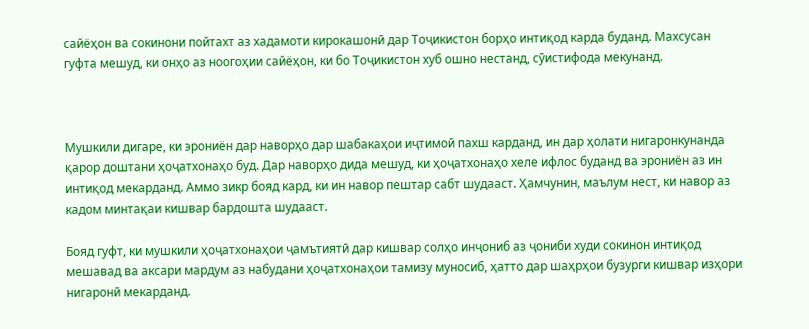сайёҳон ва сокинони пойтахт аз хадамоти кирокашонӣ дар Тоҷикистон борҳо интиқод карда буданд. Махсусан гуфта мешуд, ки онҳо аз ноогоҳии сайёҳон, ки бо Тоҷикистон хуб ошно нестанд, сӯистифода мекунанд.



Мушкили дигаре, ки эрониён дар наворҳо дар шабакаҳои иҷтимоӣ пахш карданд, ин дар ҳолати нигаронкунанда қарор доштани ҳоҷатхонаҳо буд. Дар наворҳо дида мешуд, ки ҳоҷатхонаҳо хеле ифлос буданд ва эрониён аз ин интиқод мекарданд. Аммо зикр бояд кард, ки ин навор пештар сабт шудааст. Ҳамчунин, маълум нест, ки навор аз кадом минтақаи кишвар бардошта шудааст.

Бояд гуфт, ки мушкили ҳоҷатхонаҳои ҷамътиятӣ дар кишвар солҳо инҷониб аз ҷониби худи сокинон интиқод мешавад ва аксари мардум аз набудани ҳоҷатхонаҳои тамизу муносиб, ҳатто дар шаҳрҳои бузурги кишвар изҳори нигаронӣ мекарданд.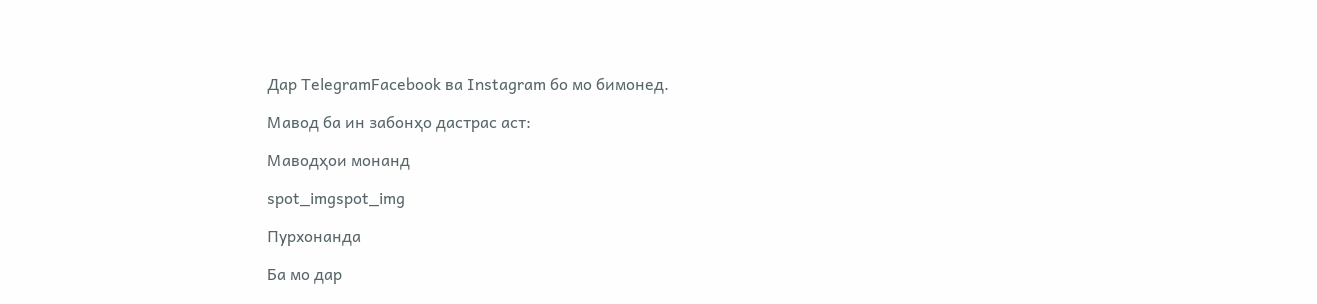Дар TelegramFacebook ва Instagram бо мо бимонед.

Мавод ба ин забонҳо дастрас аст:

Маводҳои монанд

spot_imgspot_img

Пурхонанда

Ба мо дар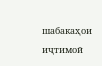шабакаҳои иҷтимоӣ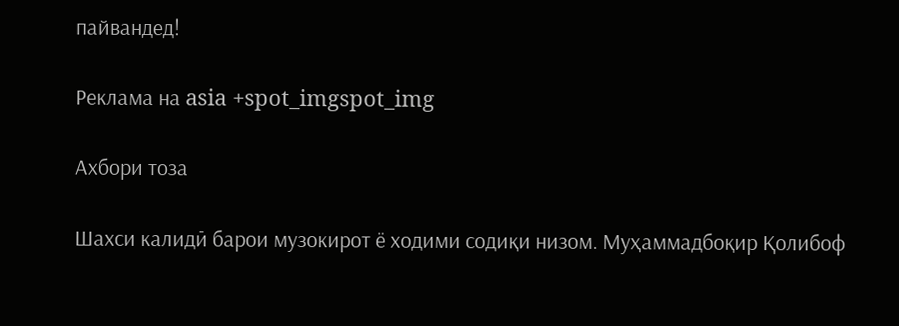пайвандед!

Реклама на asia +spot_imgspot_img

Ахбори тоза

Шахси калидӣ барои музокирот ё ходими содиқи низом. Муҳаммадбоқир Қолибоф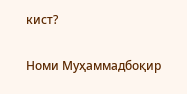кист?

Номи Муҳаммадбоқир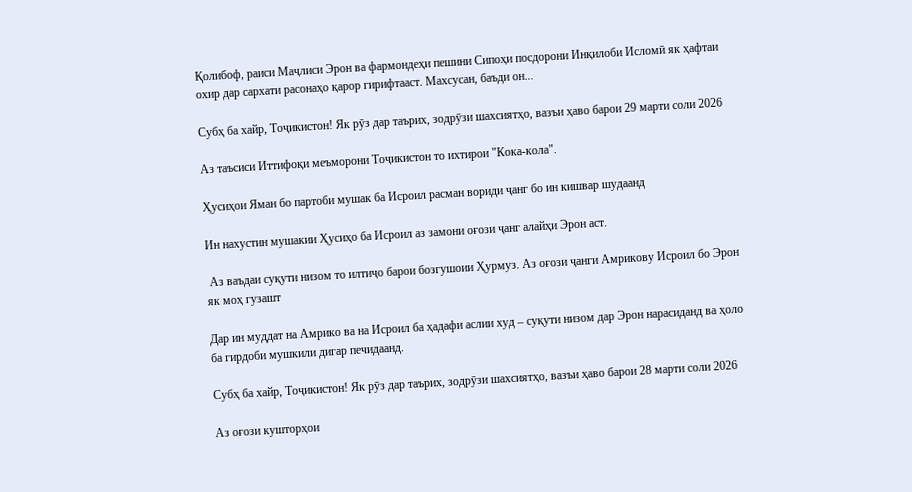Қолибоф, раиси Маҷлиси Эрон ва фармондеҳи пешини Сипоҳи посдорони Инқилоби Исломӣ як ҳафтаи охир дар сархати расонаҳо қарор гирифтааст. Махсусан, баъди он...

Субҳ ба хайр, Тоҷикистон! Як рӯз дар таърих, зодрӯзи шахсиятҳо, вазъи ҳаво барои 29 марти соли 2026

Аз таъсиси Иттифоқи меъморони Тоҷикистон то ихтирои "Кока-кола".

Ҳусиҳои Яман бо партоби мушак ба Исроил расман вориди ҷанг бо ин кишвар шудаанд

Ин нахустин мушакии Ҳусиҳо ба Исроил аз замони оғози ҷанг алайҳи Эрон аст.

 Аз ваъдаи суқути низом то илтиҷо барои бозгушоии Ҳурмуз. Аз оғози ҷанги Амрикову Исроил бо Эрон як моҳ гузашт

Дар ин муддат на Амрико ва на Исроил ба ҳадафи аслии худ – суқути низом дар Эрон нарасиданд ва ҳоло ба гирдоби мушкили дигар печидаанд.

Субҳ ба хайр, Тоҷикистон! Як рӯз дар таърих, зодрӯзи шахсиятҳо, вазъи ҳаво барои 28 марти соли 2026

Аз оғози кушторҳои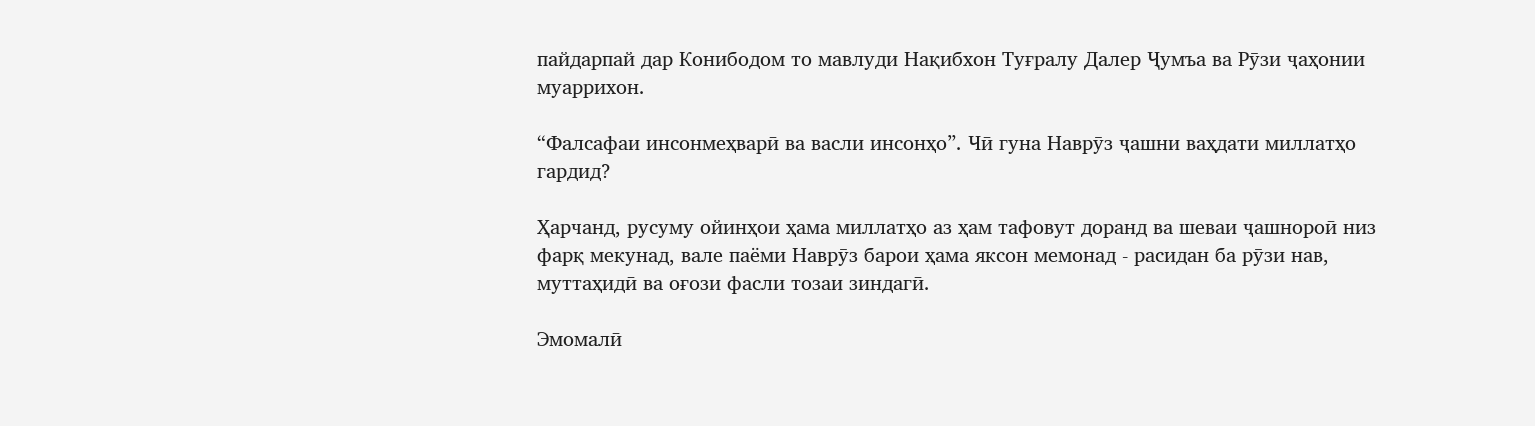пайдарпай дар Конибодом то мавлуди Нақибхон Туғралу Далер Ҷумъа ва Рӯзи ҷаҳонии муаррихон.

“Фалсафаи инсонмеҳварӣ ва васли инсонҳо”. Чӣ гуна Наврӯз ҷашни ваҳдати миллатҳо гардид?

Ҳарчанд, русуму ойинҳои ҳама миллатҳо аз ҳам тафовут доранд ва шеваи ҷашнороӣ низ фарқ мекунад, вале паёми Наврӯз барои ҳама яксон мемонад - расидан ба рӯзи нав, муттаҳидӣ ва оғози фасли тозаи зиндагӣ.

Эмомалӣ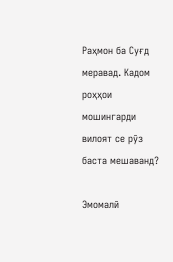Раҳмон ба Суғд меравад. Кадом роҳҳои мошингарди вилоят се рӯз баста мешаванд?

Эмомалӣ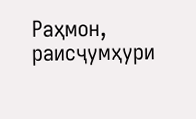Раҳмон, раисҷумҳури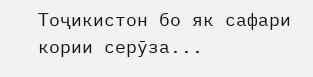Тоҷикистон бо як сафари кории серӯза...